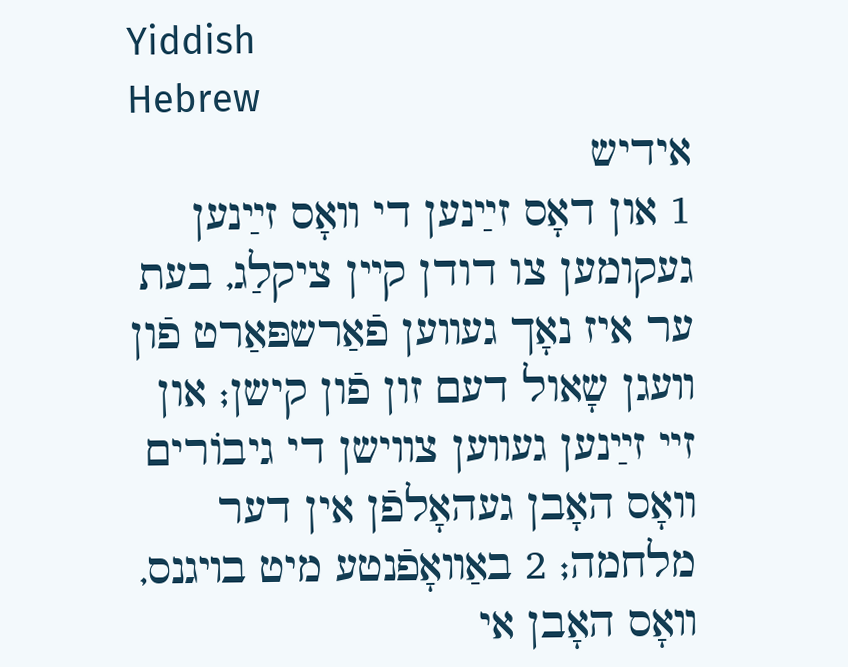Yiddish
Hebrew
אידיש
1 און דאָס זײַנען די װאָס זײַנען געקומען צו דודן קײן ציקלַג, בעת ער איז נאָך געװען פֿאַרשפּאַרט פֿון װעגן שָאול דעם זון פֿון קישן; און זײ זײַנען געװען צװישן די גיבוֹרים װאָס האָבן געהאָלפֿן אין דער מלחמה; 2 באַװאָפֿנטע מיט בױגנס, װאָס האָבן אי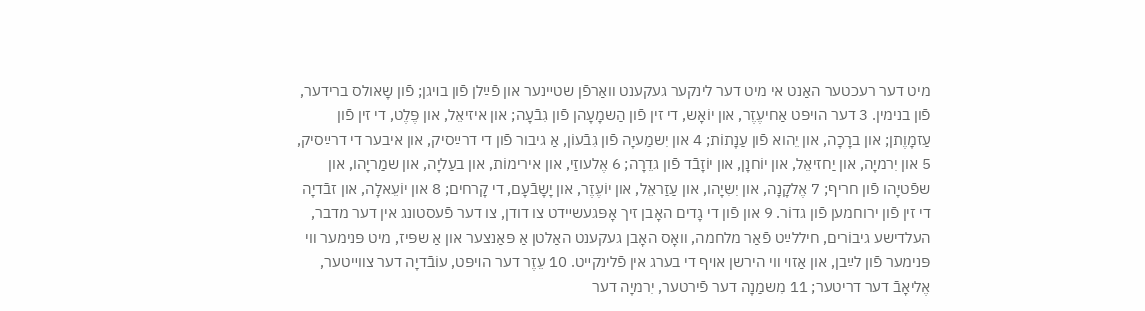מיט דער רעכטער האַנט אי מיט דער לינקער געקענט װאַרפֿן שטײנער און פֿײַלן פֿון בױגן; פֿון שָאולס ברידער, פֿון בנימין. 3 דער הױפּט אַחיעֶזֶר, און יוֹאָש, די זין פֿון הַשמָעָהן פֿון גִבֿעָה; און איזיאֵל, און פֶּלֶט, די זין פֿון עַזמָוֶתן; און ברָכָה, און יֵהוא פֿון עַנָתוֹת; 4 און יִשמַעיָה פֿון גִבֿעוֹן, אַ גיבור פֿון די דרײַסיק, און איבער די דרײַסיק, 5 און יִרמיָה, און יַחזיאֵל, און יוֹחנָן, און יוֹזָבֿד פֿון גדֵרָה; 6 אֶלעוזַי, און אירימוֹת, און בעַליָה, און שמַריָהו, און שפֿטיָהו פֿון חריף; 7 אֶלקָנָה, און יִשִיָהו, און עַזַראֵל, און יוֹעֶזֶר, און יָשָבֿעָם, די קָרחים; 8 און יוֹעֵאלָה, און זבֿדיָה די זין פֿון ירוחמען פֿון גדוֹר. 9 און פֿון די גָדים האָבן זיך אָפּגעשײדט צו דודן, צו דער פֿעסטונג אין דער מדבר, העלדישע גיבוֹרים, חיללײַט פֿאַר מלחמה, װאָס האָבן געקענט האַלטן אַ פּאַנצער און אַ שפּיז, מיט פּנימער װי פּנימער פֿון לײַבן, און אַזױ װי הירשן אױף די בערג אין פֿלינקײט. 10 עֵזֶר דער הױפּט, עוֹבֿדיָה דער צװײטער, אֶליאָבֿ דער דריטער; 11 מִשמַנָה דער פֿירטער, יִרמיָה דער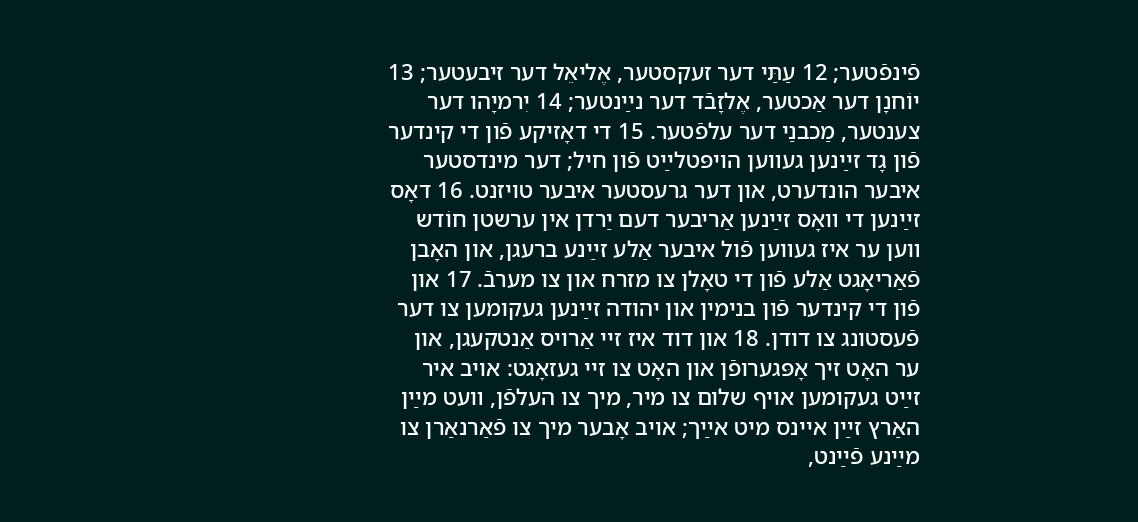פֿינפֿטער; 12 עַתַּי דער זעקסטער, אֶליאֵל דער זיבעטער; 13 יוֹחנָן דער אַכטער, אֶלזָבֿד דער נײַנטער; 14 יִרמיָהו דער צענטער, מַכבנַי דער עלפֿטער. 15 די דאָזיקע פֿון די קינדער פֿון גָד זײַנען געװען הױפּטלײַט פֿון חיל; דער מינדסטער איבער הונדערט, און דער גרעסטער איבער טױזנט. 16 דאָס זײַנען די װאָס זײַנען אַריבער דעם יַרדן אין ערשטן חוֹדש װען ער איז געװען פֿול איבער אַלע זײַנע ברעגן, און האָבן פֿאַריאָגט אַלע פֿון די טאָלן צו מזרח און צו מערבֿ. 17 און פֿון די קינדער פֿון בנימין און יהודה זײַנען געקומען צו דער פֿעסטונג צו דודן. 18 און דוד איז זײ אַרױס אַנטקעגן, און ער האָט זיך אָפּגערופֿן און האָט צו זײ געזאָגט: אױב איר זײַט געקומען אױף שלום צו מיר, מיך צו העלפֿן, װעט מײַן האַרץ זײַן אײנס מיט אײַך; אױב אָבער מיך צו פֿאַרנאַרן צו מײַנע פֿײַנט,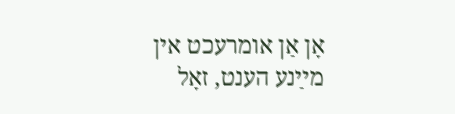אָן אַן אומרעכט אין מײַנע הענט, זאָל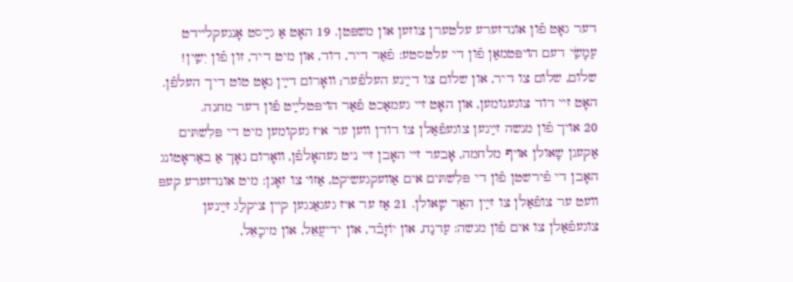דער גאָט פֿון אונדזערע עלטערן צוזען און משפּטן. 19 האָט אַ גײַסט אָנגעקלײדט עַמָשַׂי דעם הױפּטמאַן פֿון די עלטסטע: פֿאַר דיר, דוד, און מיט דיר, זון פֿון יִשַין! שלום, שלום צו דיר, און שלום צו דײַנע העלפֿער; װאָרום דײַן גאָט טוט דיך העלפֿן. האָט זײ דוד צוגענומען, און האָט זײ געמאַכט פֿאַר הױפּטלײַט פֿון דער מחנה.
20 אױך פֿון מנשה זײַנען צוגעפֿאַלן צו דודן װען ער איז געקומען מיט די פּלִשתּים אַקעגן שָאולן אױף מלחמה, אָבער זײ האָבן זײ ניט געהאָלפֿן, װאָרום נאָך אַ באַראָטונג האָבן די פֿירשטן פֿון די פּלִשתּים אים אַװעקגעשיקט, אַזױ צו זאָגן: מיט אונדזערע קעפּ װעט ער צופֿאַלן צו זײַן האַר שָאולן. 21 אַז ער איז געגאַנגען קײן ציקלַג זײַנען צוגעפֿאַלן צו אים פֿון מנשה: עַדנַח, און יוֹזָבֿד, און ידיעֲאֵל, און מיכָאֵל,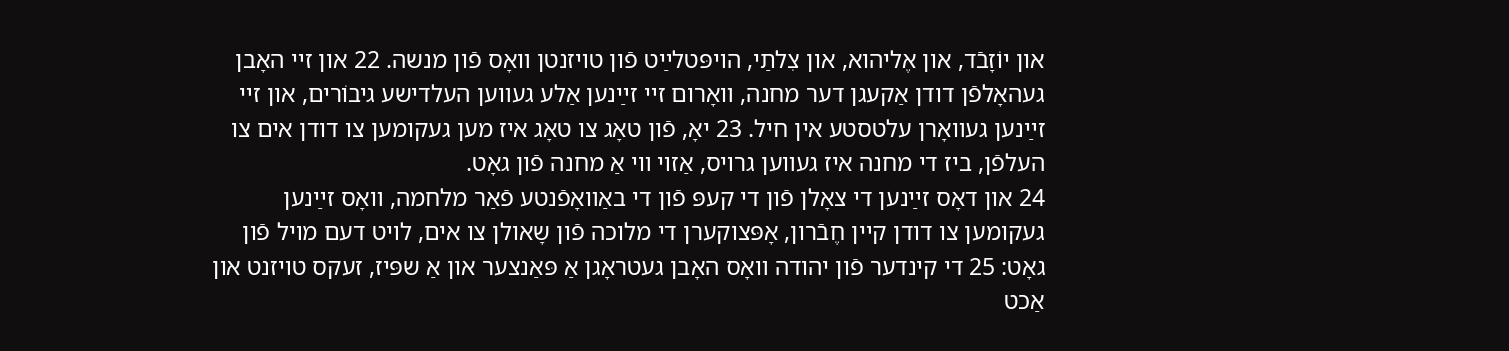און יוֹזָבֿד, און אֶליהוא, און צִלתַי, הױפּטלײַט פֿון טױזנטן װאָס פֿון מנשה. 22 און זײ האָבן געהאָלפֿן דודן אַקעגן דער מחנה, װאָרום זײ זײַנען אַלע געװען העלדישע גיבוֹרים, און זײ זײַנען געװאָרן עלטסטע אין חיל. 23 יאָ, פֿון טאָג צו טאָג איז מען געקומען צו דודן אים צו העלפֿן, ביז די מחנה איז געװען גרױס, אַזױ װי אַ מחנה פֿון גאָט.
24 און דאָס זײַנען די צאָלן פֿון די קעפּ פֿון די באַװאָפֿנטע פֿאַר מלחמה, װאָס זײַנען געקומען צו דודן קײן חֶבֿרון, אָפּצוקערן די מלוכה פֿון שָאולן צו אים, לױט דעם מױל פֿון גאָט: 25 די קינדער פֿון יהודה װאָס האָבן געטראָגן אַ פּאַנצער און אַ שפּיז, זעקס טױזנט און אַכט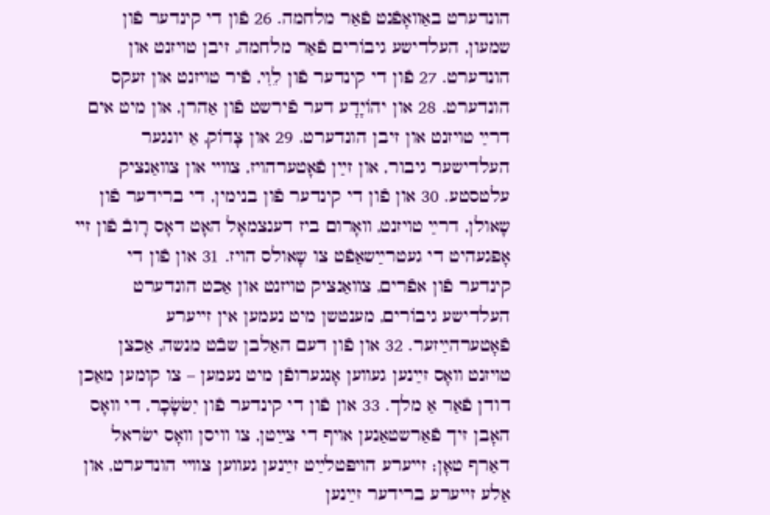הונדערט באַװאָפֿנט פֿאַר מלחמה. 26 פֿון די קינדער פֿון שמעון, העלדישע גיבוֹרים פֿאַר מלחמה, זיבן טױזנט און הונדערט. 27 פֿון די קינדער פֿון לֵוִי, פֿיר טױזנט און זעקס הונדערט. 28 און יהוֹיָדָע דער פֿירשט פֿון אַהרן, און מיט אים דרײַ טױזנט און זיבן הונדערט. 29 און צָדוֹק, אַ יונגער העלדישער גיבור, און זײַן פֿאָטערהױז, צװײ און צװאַנציק עלטסטע. 30 און פֿון די קינדער פֿון בנימין, די ברידער פֿון שָאולן, דרײַ טױזנט, װאָרום ביז דענצמאָל האָט דאָס רָובֿ פֿון זײ אָפּגעהיט די געטרײַשאַפֿט צו שָאולס הױז. 31 און פֿון די קינדער פֿון אפֿרים, צװאַנציק טױזנט און אַכט הונדערט העלדישע גיבוֹרים, מענטשן מיט נעמען אין זײערע פֿאָטערהײַזער. 32 און פֿון דעם האַלבן שבֿט מנשה, אַכצן טױזנט װאָס זײַנען געװען אָנגערופֿן מיט נעמען – צו קומען מאַכן דודן פֿאַר אַ מלך. 33 און פֿון די קינדער פֿון יִשׂשָׂכָר, די װאָס האָבן זיך פֿאַרשטאַנען אױף די צײַטן, צו װיסן װאָס ישׂראל דאַרף טאָן; זײערע הױפּטלײַט זײַנען געװען צװײ הונדערט, און אַלע זײערע ברידער זײַנען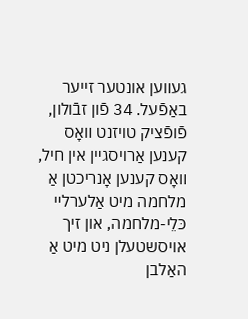געװען אונטער זײער באַפֿעל. 34 פֿון זבֿולון, פֿופֿציק טױזנט װאָס קענען אַרױסגײן אין חיל, װאָס קענען אָנריכטן אַ מלחמה מיט אַלערלײ כּלֵי-מלחמה, און זיך אױסשטעלן ניט מיט אַ האַלבן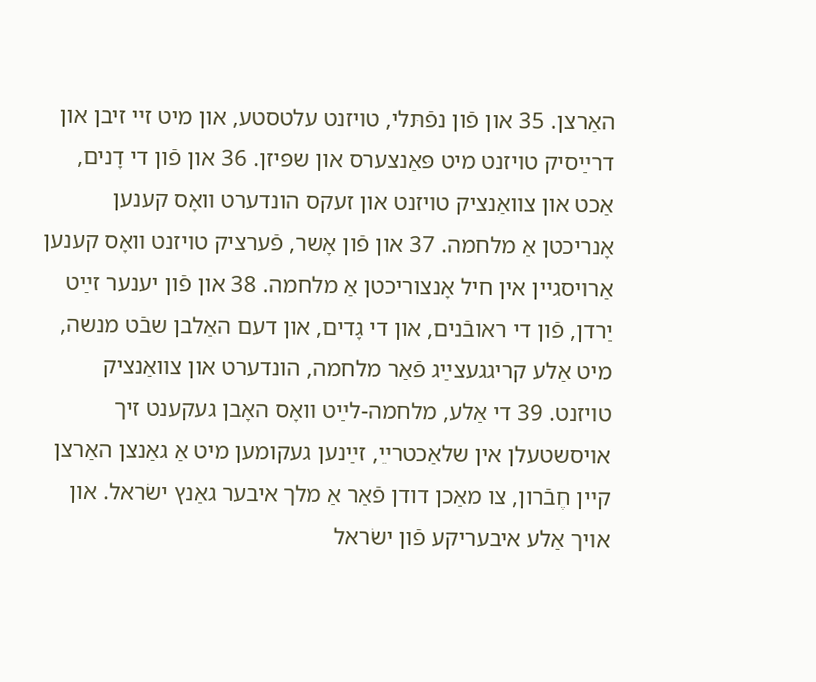האַרצן. 35 און פֿון נפֿתּלי, טױזנט עלטסטע, און מיט זײ זיבן און דרײַסיק טױזנט מיט פּאַנצערס און שפּיזן. 36 און פֿון די דָנים, אַכט און צװאַנציק טױזנט און זעקס הונדערט װאָס קענען אָנריכטן אַ מלחמה. 37 און פֿון אָשר, פֿערציק טױזנט װאָס קענען אַרױסגײן אין חיל אָנצוריכטן אַ מלחמה. 38 און פֿון יענער זײַט יַרדן, פֿון די ראובֿנים, און די גָדים, און דעם האַלבן שבֿט מנשה, מיט אַלע קריגגעצײַג פֿאַר מלחמה, הונדערט און צװאַנציק טױזנט. 39 די אַלע, מלחמה-לײַט װאָס האָבן געקענט זיך אױסשטעלן אין שלאַכטרײֵ, זײַנען געקומען מיט אַ גאַנצן האַרצן קײן חֶבֿרון, צו מאַכן דודן פֿאַר אַ מלך איבער גאַנץ ישׂראל. און אױך אַלע איבעריקע פֿון ישׂראל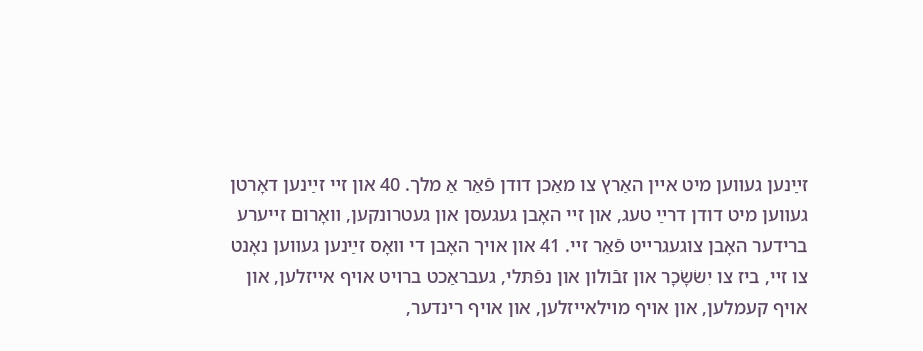זײַנען געװען מיט אײן האַרץ צו מאַכן דודן פֿאַר אַ מלך. 40 און זײ זײַנען דאָרטן געװען מיט דודן דרײַ טעג, און זײ האָבן געגעסן און געטרונקען, װאָרום זײערע ברידער האָבן צוגעגרײט פֿאַר זײ. 41 און אױך האָבן די װאָס זײַנען געװען נאָנט צו זײ, ביז צו יִשׂשָׂכָר און זבֿולון און נפֿתּלי, געבראַכט ברױט אױף אײזלען, און אױף קעמלען, און אױף מױלאײזלען, און אױף רינדער,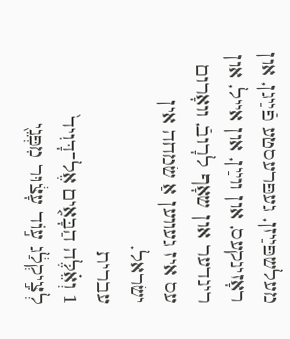מעלשפּײַזן, געפּרעסטע פֿײַגן, און ראָזינקעס, און װײַן, און אײל, און רינדער און שאָף לרָובֿ, װאָרום עס איז געװען אַ שׂמחה אין ישׂראל.
עברית
1 וְאֵ֗לֶּה הַבָּאִ֤ים אֶל־דָּוִיד֙ לְצִ֣יקְלַ֔ג ע֣וֹד עָצ֔וּר מִפְּנֵ֖י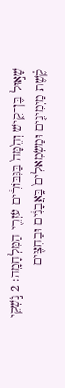שָׁא֣וּל בֶּן־קִ֑ישׁ וְהֵ֙מָּה֙ בַּגִּבּוֹרִ֔ים עֹזְרֵ֖י הַמִּלְחָמָֽה׃ 2 נֹ֣שְׁקֵי קֶ֗שֶׁת מַיְמִינִ֤ים וּמַשְׂמִאלִים֙ בָּֽאֲבָנִ֔ים וּבַחִצִּ֖ים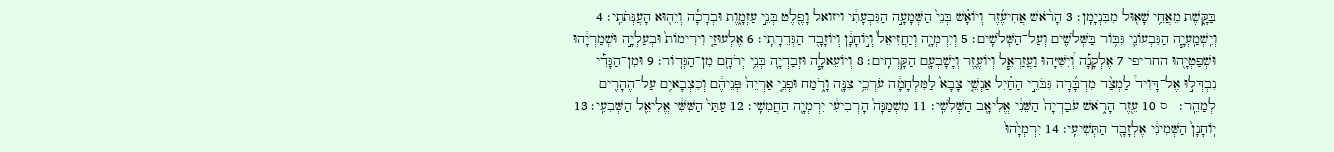בַּקָּ֑שֶׁת מֵאֲחֵ֥י שָׁא֖וּל מִבִּנְיָמִֽן׃ 3 הָרֹ֨אשׁ אֲחִיעֶ֜זֶר וְיוֹאָ֗שׁ בְּנֵי֙ הַשְּׁמָעָ֣ה הַגִּבְעָתִ֔י ויזואל וָפֶ֖לֶט בְּנֵ֣י עַזְמָ֑וֶת וּבְרָכָ֕ה וְיֵה֖וּא הָעֲנְּתֹתִֽי׃ 4 וְיִֽשְׁמַֽעְיָ֧ה הַגִּבְעוֹנִ֛י גִּבּ֥וֹר בַּשְּׁלֹשִׁ֖ים וְעַל־הַשְּׁלֹשִֽׁים׃ 5 וְיִרְמְיָ֤ה וְיַחֲזִיאֵל֙ וְי֣וֹחָנָ֔ן וְיוֹזָבָ֖ד הַגְּדֵרָתִֽי׃ 6 אֶלְעוּזַ֤י וִירִימוֹת֙ וּבְעַלְיָ֣ה וּשְׁמַרְיָ֔הוּ וּשְׁפַטְיָ֖הוּ החריפי 7 אֶלְקָנָ֡ה וְ֠יִשִּׁיָּהוּ וַעֲזַרְאֵ֧ל וְיוֹעֶ֛זֶר וְיָשָׁבְעָ֖ם הַקָּרְחִֽים׃ 8 וְיוֹעֵאלָ֧ה וּזְבַדְיָ֛ה בְּנֵ֥י יְרֹחָ֖ם מִן־הַגְּדֽוֹר׃ 9 וּמִן־הַגָּדִ֡י נִבְדְּל֣וּ אֶל־דָּוִיד֩ לַמְצַ֨ד מִדְבָּ֜רָה גִּבֹּרֵ֣י הַחַ֗יִל אַנְשֵׁ֤י צָבָא֙ לַמִּלְחָמָ֔ה עֹרְכֵ֥י צִנָּ֖ה וָרֹ֑מַח וּפְנֵ֤י אַרְיֵה֙ פְּנֵיהֶ֔ם וְכִצְבָאיִ֥ם עַל־הֶהָרִ֖ים לְמַהֵֽר׃   ס 10 עֵ֖זֶר הָרֹ֑אשׁ עֹבַדְיָה֙ הַשֵּׁנִ֔י אֱלִיאָ֖ב הַשְּׁלִשִֽׁי׃ 11 מִשְׁמַנָּה֙ הָרְבִיעִ֔י יִרְמְיָ֖ה הַחֲמִשִֽׁי׃ 12 עַתַּי֙ הַשִּׁשִּׁ֔י אֱלִיאֵ֖ל הַשְּׁבִעִֽי׃ 13 יֽוֹחָנָן֙ הַשְּׁמִינִ֔י אֶלְזָבָ֖ד הַתְּשִׁיעִֽי׃ 14 יִרְמְיָ֙הוּ֙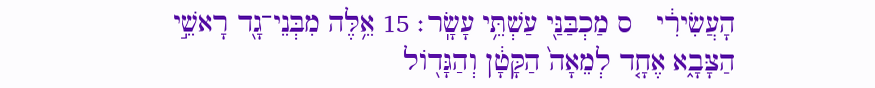הָעֲשִׂירִ֔י   ס מַכְבַּנַּ֖י עַשְׁתֵּ֥י עָשָֽׂר׃ 15 אֵ֥לֶּה מִבְּנֵי־גָ֖ד רָאשֵׁ֣י הַצָּבָ֑א אֶחָ֤ד לְמֵאָה֙ הַקָּטָ֔ן וְהַגָּד֖וֹל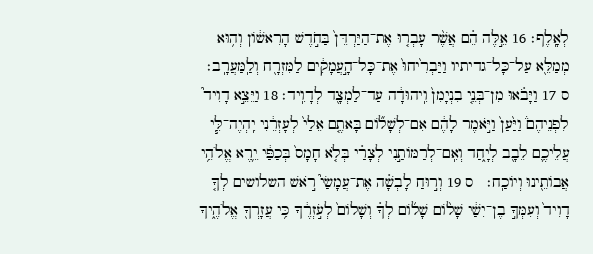לְאָֽלֶף׃ 16 אֵ֣לֶּה הֵ֗ם אֲשֶׁ֨ר עָבְר֤וּ אֶת־הַיַּרְדֵּן֙ בַּחֹ֣דֶשׁ הָרִאשׁ֔וֹן וְה֥וּא מְמַלֵּ֖א עַל־כָּל־גדיתיו וַיַּבְרִ֙יחוּ֙ אֶת־כָּל־הָ֣עֲמָקִ֔ים לַמִּזְרָ֖ח וְלַֽמַּעֲרָֽב׃   ס 17 וַיָּבֹ֗אוּ מִן־בְּנֵ֤י בִנְיָמִן֙ וִֽיהוּדָ֔ה עַד־לַמְצָ֖ד לְדָוִֽיד׃ 18 וַיֵּצֵ֣א דָוִיד֮ לִפְנֵיהֶם֒ וַיַּ֙עַן֙ וַיֹּ֣אמֶר לָהֶ֔ם אִם־לְשָׁל֞וֹם בָּאתֶ֤ם אֵלַי֙ לְעָזְרֵ֔נִי יִֽהְיֶה־לִּ֧י עֲלֵיכֶ֛ם לֵבָ֖ב לְיָ֑חַד וְאִֽם־לְרַמּוֹתַ֣נִי לְצָרַ֗י בְּלֹ֤א חָמָס֙ בְּכַפַּ֔י יֵ֛רֶא אֱלֹהֵ֥י אֲבוֹתֵ֖ינוּ וְיוֹכַֽח׃   ס 19 וְר֣וּחַ לָבְשָׁ֗ה אֶת־עֲמָשַׂי֮ רֹ֣אשׁ השלושים לְךָ֤ דָוִיד֙ וְעִמְּךָ֣ בֶן־יִשַׁ֔י שָׁל֨וֹם שָׁל֜וֹם לְךָ֗ וְשָׁלוֹם֙ לְעֹ֣זְרֶ֔ךָ כִּ֥י עֲזָרְךָ֖ אֱלֹהֶ֑יךָ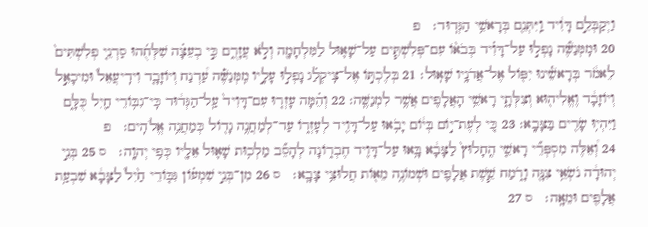וַיְקַבְּלֵ֣ם דָּוִ֔יד וַֽיִּתְּנֵ֖ם בְּרָאשֵׁ֥י הַגְּדֽוּד׃   פ
20 וּמִֽמְּנַשֶּׁ֞ה נָפְל֣וּ עַל־דָּוִ֗יד בְּבֹא֨וֹ עִם־פְּלִשְׁתִּ֧ים עַל־שָׁא֛וּל לַמִּלְחָמָ֖ה וְלֹ֣א עֲזָרֻ֑ם כִּ֣י בְעֵצָ֗ה שִׁלְּחֻ֜הוּ סַרְנֵ֤י פְלִשְׁתִּים֙ לֵאמֹ֔ר בְּרָאשֵׁ֕ינוּ יִפּ֖וֹל אֶל־אֲדֹנָ֥יו שָׁאֽוּל׃ 21 בְּלֶכְתּ֣וֹ אֶל־צִֽיקְלַ֗ג נָפְל֣וּ עָלָ֣יו מִֽמְּנַשֶּׁ֡ה עַ֠דְנַח וְיוֹזָבָ֤ד וִידִֽיעֲאֵל֙ וּמִיכָאֵ֣ל וְיוֹזָבָ֔ד וֶאֱלִיה֖וּא וְצִלְּתָ֑י רָאשֵׁ֥י הָאֲלָפִ֖ים אֲשֶׁ֥ר לִמְנַשֶּֽׁה׃ 22 וְהֵ֗מָּה עָזְר֤וּ עִם־דָּוִיד֙ עַֽל־הַגְּד֔וּד כִּֽי־גִבּ֥וֹרֵי חַ֖יִל כֻּלָּ֑ם וַיִּהְי֥וּ שָׂרִ֖ים בַּצָּבָֽא׃ 23 כִּ֚י לְעֶת־י֣וֹם בְּי֔וֹם יָבֹ֥אוּ עַל־דָּוִ֖יד לְעָזְר֑וֹ עַד־לְמַחֲנֶ֥ה גָד֖וֹל כְּמַחֲנֵ֥ה אֱלֹהִֽים׃   פ
24 וְ֠אֵלֶּה מִסְפְּרֵ֞י רָאשֵׁ֤י הֶֽחָלוּץ֙ לַצָּבָ֔א בָּ֥אוּ עַל־דָּוִ֖יד חֶבְר֑וֹנָה לְהָסֵ֞ב מַלְכ֥וּת שָׁא֛וּל אֵלָ֖יו כְּפִ֥י יְהוָֽה׃   ס 25 בְּנֵ֣י יְהוּדָ֔ה נֹשְׂאֵ֥י צִנָּ֖ה וָרֹ֑מַח שֵׁ֧שֶׁת אֲלָפִ֛ים וּשְׁמוֹנֶ֥ה מֵא֖וֹת חֲלוּצֵ֥י צָבָֽא׃   ס 26 מִן־בְּנֵ֣י שִׁמְע֗וֹן גִּבּ֤וֹרֵי חַ֙יִל֙ לַצָּבָ֔א שִׁבְעַ֥ת אֲלָפִ֖ים וּמֵאָֽה׃   ס 27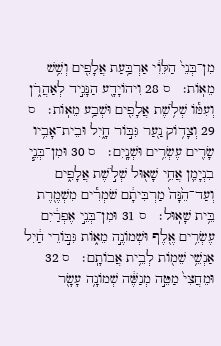מִן־בְּנֵי֙ הַלֵּוִ֔י אַרְבַּ֥עַת אֲלָפִ֖ים וְשֵׁ֥שׁ מֵאֽוֹת׃   ס 28 וִיהוֹיָדָ֖ע הַנָּגִ֣יד לְאַהֲרֹ֑ן וְעִמּ֕וֹ שְׁלֹ֥שֶׁת אֲלָפִ֖ים וּשְׁבַ֥ע מֵאֽוֹת׃   ס 29 וְצָד֥וֹק נַ֖עַר גִּבּ֣וֹר חָ֑יִל וּבֵית־אָבִ֥יו שָׂרִ֖ים עֶשְׂרִ֥ים וּשְׁנָֽיִם׃   ס 30 וּמִן־בְּנֵ֧י בִנְיָמִ֛ן אֲחֵ֥י שָׁא֖וּל שְׁלֹ֣שֶׁת אֲלָפִ֑ים וְעַד־הֵ֙נָּה֙ מַרְבִּיתָ֔ם שֹׁמְרִ֕ים מִשְׁמֶ֖רֶת בֵּ֥ית שָׁאֽוּל׃   ס 31 וּמִן־בְּנֵ֣י אֶפְרַ֔יִם עֶשְׂרִ֥ים אֶ֖לֶף וּשְׁמוֹנֶ֣ה מֵא֑וֹת גִּבּ֣וֹרֵי חַ֔יִל אַנְשֵׁ֥י שֵׁמ֖וֹת לְבֵ֥ית אֲבוֹתָֽם׃   ס 32 וּמֵחֲצִי֙ מַטֵּ֣ה מְנַשֶּׁ֔ה שְׁמוֹנָ֥ה עָשָׂ֖ר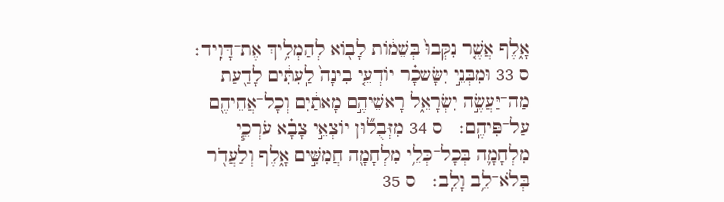אָ֑לֶף אֲשֶׁ֤ר נִקְּבוּ֙ בְּשֵׁמ֔וֹת לָב֖וֹא לְהַמְלִ֥יךְ אֶת־דָּוִֽיד׃   ס 33 וּמִבְּנֵ֣י יִשָּׂשכָ֗ר יוֹדְעֵ֤י בִינָה֙ לַֽעִתִּ֔ים לָדַ֖עַת מַה־יַּעֲשֶׂ֣ה יִשְׂרָאֵ֑ל רָאשֵׁיהֶ֣ם מָאתַ֔יִם וְכָל־אֲחֵיהֶ֖ם עַל־פִּיהֶֽם׃   ס 34 מִזְּבֻל֞וּן יוֹצְאֵ֣י צָבָ֗א עֹרְכֵ֧י מִלְחָמָ֛ה בְּכָל־כְּלֵ֥י מִלְחָמָ֖ה חֲמִשִּׁ֣ים אָ֑לֶף וְלַעֲדֹ֖ר בְּלֹא־לֵ֥ב וָלֵֽב׃   ס 35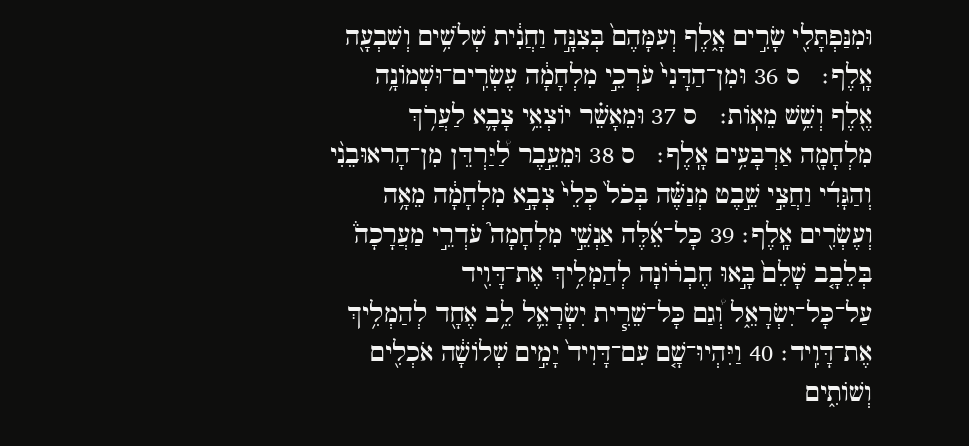וּמִנַּפְתָּלִ֖י שָׂרִ֣ים אָ֑לֶף וְעִמָּהֶם֙ בְּצִנָּ֣ה וַחֲנִ֔ית שְׁלֹשִׁ֥ים וְשִׁבְעָ֖ה אָֽלֶף׃   ס 36 וּמִן־הַדָּנִי֙ עֹרְכֵ֣י מִלְחָמָ֔ה עֶשְׂרִֽים־וּשְׁמוֹנָ֥ה אֶ֖לֶף וְשֵׁ֥שׁ מֵאֽוֹת׃   ס 37 וּמֵאָשֵׁ֗ר יוֹצְאֵ֥י צָבָ֛א לַעֲרֹ֥ךְ מִלְחָמָ֖ה אַרְבָּעִ֥ים אָֽלֶף׃   ס 38 וּמֵעֵ֣בֶר לַ֠יַּרְדֵּן מִן־הָראוּבֵנִ֨י וְהַגָּדִ֜י וַחֲצִ֣י שֵׁ֣בֶט מְנַשֶּׁ֗ה בְּכֹל֙ כְּלֵי֙ צְבָ֣א מִלְחָמָ֔ה מֵאָ֥ה וְעֶשְׂרִ֖ים אָֽלֶף׃ 39 כָּל־אֵ֜לֶּה אַנְשֵׁ֣י מִלְחָמָה֮ עֹדְרֵ֣י מַעֲרָכָה֒ בְּלֵבָ֤ב שָׁלֵם֙ בָּ֣אוּ חֶבְר֔וֹנָה לְהַמְלִ֥יךְ אֶת־דָּוִ֖יד עַל־כָּל־יִשְׂרָאֵ֑ל וְ֠גַם כָּל־שֵׁרִ֧ית יִשְׂרָאֵ֛ל לֵ֥ב אֶחָ֖ד לְהַמְלִ֥יךְ אֶת־דָּוִֽיד׃ 40 וַיִּהְיוּ־שָׁ֤ם עִם־דָּוִיד֙ יָמִ֣ים שְׁלוֹשָׁ֔ה אֹכְלִ֖ים וְשׁוֹתִ֑ים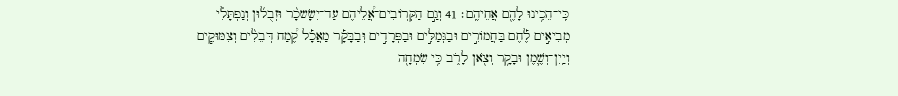כִּֽי־הֵכִ֥ינוּ לָהֶ֖ם אֲחֵיהֶֽם׃ 41 וְגַ֣ם הַקְּרֽוֹבִים־אֲ֠לֵיהֶם עַד־יִשָׂשכָ֨ר וּזְבֻל֜וּן וְנַפְתָּלִ֗י מְבִיאִ֣ים לֶ֡חֶם בַּחֲמוֹרִ֣ים וּבַגְּמַלִּ֣ים וּבַפְּרָדִ֣ים וּֽבַבָּקָ֡ר מַאֲכָ֡ל קֶ֠מַח דְּבֵלִ֨ים וְצִמּוּקִ֧ים וְיַֽיִן־וְשֶׁ֛מֶן וּבָקָ֥ר וְצֹ֖אן לָרֹ֑ב כִּ֥י שִׂמְחָ֖ה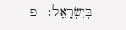בְּיִשְׂרָאֵֽל׃   פ